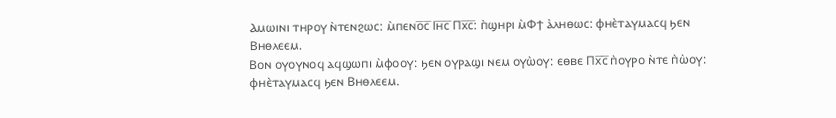Ⲁⲙⲱⲓⲛⲓ ⲧⲏⲣⲟⲩ ⲛ̀ⲧⲉⲛϩⲱⲥ: ⲙ̀ⲡⲉⲛⲟ̅ⲥ̅ Ⲓⲏ̅ⲥ̅ Ⲡⲭ̅ⲥ̅: ⲡ̀ϣⲏⲣⲓ ⲙ̀Ⲫϯ ⲁ̀ⲗⲏⲑⲱⲥ: ⲫⲏⲉ̀ⲧⲁⲩⲙⲁⲥϥ ϧⲉⲛ Ⲃⲏⲑⲗⲉⲉⲙ.
Ⲃⲟⲛ ⲟⲩⲟⲩⲛⲟϥ ⲁϥϣⲱⲡⲓ ⲙ̀ⲫⲟⲟⲩ: ϧⲉⲛ ⲟⲩⲣⲁϣⲓ ⲛⲉⲙ ⲟⲩⲱ̀ⲟⲩ: ⲉⲑⲃⲉ Ⲡⲭ̅ⲥ̅ ⲡ̀ⲟⲩⲣⲟ ⲛ̀ⲧⲉ ⲡ̀ⲱ̀ⲟⲩ: ⲫⲏⲉ̀ⲧⲁⲩⲙⲁⲥϥ ϧⲉⲛ Ⲃⲏⲑⲗⲉⲉⲙ.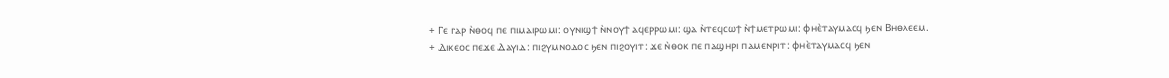+ Ⲅⲉ ⲅⲁⲣ ⲛ̀ⲑⲟϥ ⲡⲉ ⲡⲓⲙⲁⲓⲣⲱⲙⲓ: ⲟⲩⲛⲓϣϯ ⲛ̀ⲛⲟⲩϯ ⲁϥⲉⲣⲣⲱⲙⲓ: ϣⲁ ⲛ̀ⲧⲉϥⲥⲱϯ ⲛ̀ϯⲙⲉⲧⲣⲱⲙⲓ: ⲫⲏⲉ̀ⲧⲁⲩⲙⲁⲥϥ ϧⲉⲛ Ⲃⲏⲑⲗⲉⲉⲙ.
+ Ⲇⲓⲕⲉⲟⲥ ⲡⲉϫⲉ Ⲇⲁⲩⲓⲇ: ⲡⲓϩⲩⲙⲛⲟⲇⲟⲥ ϧⲉⲛ ⲡⲓϩⲟⲩⲓⲧ: ϫⲉ ⲛ̀ⲑⲟⲕ ⲡⲉ ⲡⲁϣⲏⲣⲓ ⲡⲁⲙⲉⲛⲣⲓⲧ: ⲫⲏⲉ̀ⲧⲁⲩⲙⲁⲥϥ ϧⲉⲛ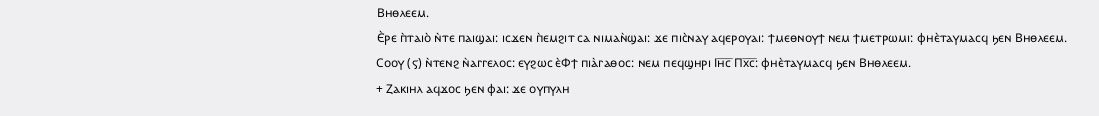Ⲃⲏⲑⲗⲉⲉⲙ.
Ⲉ̀ⲣⲉ ⲡ̀ⲧⲁⲓⲟ̀ ⲛ̀ⲧⲉ ⲡⲁⲓϣⲁⲓ: ⲓⲥϫⲉⲛ ⲡ̀ⲉⲙϩⲓⲧ ⲥⲁ ⲛⲓⲙⲁⲛ̀ϣⲁⲓ: ϫⲉ ⲡⲓⲥ̀ⲛⲁⲩ ⲁϥⲉⲣⲟⲩⲁⲓ: ϯⲙⲉⲑⲛⲟⲩϯ ⲛⲉⲙ ϯⲙⲉⲧⲣⲱⲙⲓ: ⲫⲏⲉ̀ⲧⲁⲩⲙⲁⲥϥ ϧⲉⲛ Ⲃⲏⲑⲗⲉⲉⲙ.
Ⲥⲟⲟⲩ (ⲋ) ⲛ̀ⲧⲉⲛϩ ⲛ̀ⲁⲅⲅⲉⲗⲟⲥ: ⲉⲩϩⲱⲥ ⲉ̀Ⲫϯ ⲡⲓⲁ̀ⲅⲁⲑⲟⲥ: ⲛⲉⲙ ⲡⲉϥϣⲏⲣⲓ Ⲓⲏ̅ⲥ̅ Ⲡⲭ̅ⲥ̅: ⲫⲏⲉ̀ⲧⲁⲩⲙⲁⲥϥ ϧⲉⲛ Ⲃⲏⲑⲗⲉⲉⲙ.
+ Ⲍⲁⲕⲓⲏⲗ ⲁϥϫⲟⲥ ϧⲉⲛ ⲫⲁⲓ: ϫⲉ ⲟⲩⲡⲩⲗⲏ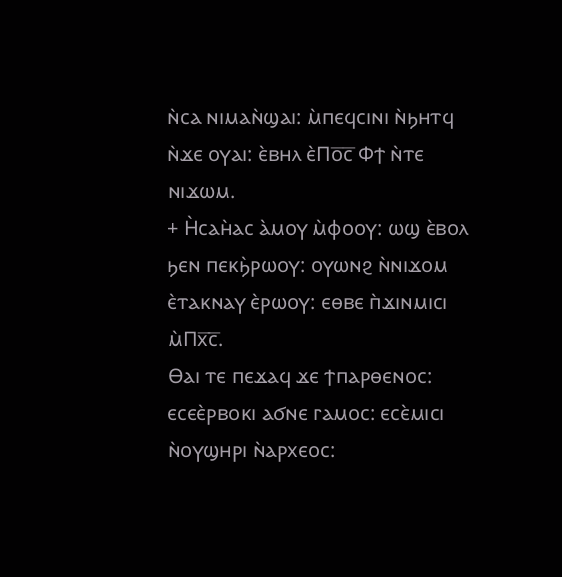ⲛ̀ⲥⲁ ⲛⲓⲙⲁⲛ̀ϣⲁⲓ: ⲙ̀ⲡⲉϥⲥⲓⲛⲓ ⲛ̀ϧⲏⲧϥ ⲛ̀ϫⲉ ⲟⲩⲁⲓ: ⲉ̀ⲃⲏⲗ ⲉ̀Ⲡⲟ̅ⲥ̅ Ⲫϯ ⲛ̀ⲧⲉ ⲛⲓϫⲱⲙ.
+ Ⲏ̀ⲥⲁⲏ̀ⲁⲥ ⲁ̀ⲙⲟⲩ ⲙ̀ⲫⲟⲟⲩ: ⲱϣ ⲉ̀ⲃⲟⲗ ϧⲉⲛ ⲡⲉⲕϧ̀ⲣⲱⲟⲩ: ⲟⲩⲱⲛϩ ⲛ̀ⲛⲓϫⲟⲙ ⲉ̀ⲧⲁⲕⲛⲁⲩ ⲉ̀ⲣⲱⲟⲩ: ⲉⲑⲃⲉ ⲡ̀ϫⲓⲛⲙⲓⲥⲓ ⲙ̀Ⲡⲭ̅ⲥ̅.
Ⲑⲁⲓ ⲧⲉ ⲡⲉϫⲁϥ ϫⲉ ϯⲡⲁⲣⲑⲉⲛⲟⲥ: ⲉⲥⲉⲉ̀ⲣⲃⲟⲕⲓ ⲁϭⲛⲉ ⲅⲁⲙⲟⲥ: ⲉⲥⲉ̀ⲙⲓⲥⲓ ⲛ̀ⲟⲩϣⲏⲣⲓ ⲛ̀ⲁⲣⲭⲉⲟⲥ: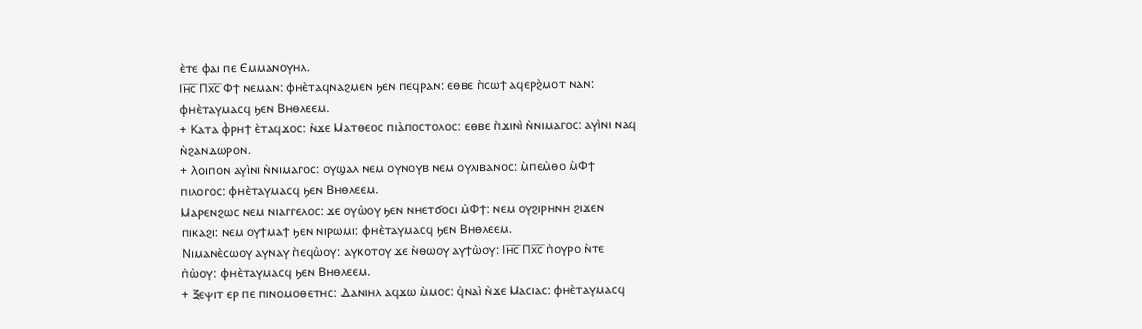ⲉ̀ⲧⲉ ⲫⲁⲓ ⲡⲉ Ⲉⲙⲙⲁⲛⲟⲩⲏⲗ.
Ⲓⲏ̅ⲥ̅ Ⲡⲭ̅ⲥ̅ Ⲫϯ ⲛⲉⲙⲁⲛ: ⲫⲏⲉ̀ⲧⲁϥⲛⲁϩⲙⲉⲛ ϧⲉⲛ ⲡⲉϥⲣⲁⲛ: ⲉⲑⲃⲉ ⲡ̀ⲥⲱϯ ⲁϥⲉⲣϩ̀ⲙⲟⲧ ⲛⲁⲛ: ⲫⲏⲉ̀ⲧⲁⲩⲙⲁⲥϥ ϧⲉⲛ Ⲃⲏⲑⲗⲉⲉⲙ.
+ Ⲕⲁⲧⲁ ⲫ̀ⲣⲏϯ ⲉ̀ⲧⲁϥϫⲟⲥ: ⲛ̀ϫⲉ Ⲙⲁⲧⲑⲉⲟⲥ ⲡⲓⲁ̀ⲡⲟⲥⲧⲟⲗⲟⲥ: ⲉⲑⲃⲉ ⲡ̀ϫⲓⲛⲓ̀ ⲛ̀ⲛⲓⲙⲁⲅⲟⲥ: ⲁⲩⲓ̀ⲛⲓ ⲛⲁϥ ⲛ̀ϩⲁⲛⲇⲱⲣⲟⲛ.
+ Ⲗⲟⲓⲡⲟⲛ ⲁⲩⲓ̀ⲛⲓ ⲛ̀ⲛⲓⲙⲁⲅⲟⲥ: ⲟⲩϣⲁⲗ ⲛⲉⲙ ⲟⲩⲛⲟⲩⲃ ⲛⲉⲙ ⲟⲩⲗⲓⲃⲁⲛⲟⲥ: ⲙ̀ⲡⲉⲙ̀ⲑⲟ ⲙ̀Ⲫϯ ⲡⲓⲗⲟⲅⲟⲥ: ⲫⲏⲉ̀ⲧⲁⲩⲙⲁⲥϥ ϧⲉⲛ Ⲃⲏⲑⲗⲉⲉⲙ.
Ⲙⲁⲣⲉⲛϩⲱⲥ ⲛⲉⲙ ⲛⲓⲁⲅⲅⲉⲗⲟⲥ: ϫⲉ ⲟⲩⲱ̀ⲟⲩ ϧⲉⲛ ⲛⲏⲉⲧϭⲟⲥⲓ ⲙ̀Ⲫϯ: ⲛⲉⲙ ⲟⲩϩⲓⲣⲏⲛⲏ ϩⲓϫⲉⲛ ⲡⲓⲕⲁϩⲓ: ⲛⲉⲙ ⲟⲩϯⲙⲁϯ ϧⲉⲛ ⲛⲓⲣⲱⲙⲓ: ⲫⲏⲉ̀ⲧⲁⲩⲙⲁⲥϥ ϧⲉⲛ Ⲃⲏⲑⲗⲉⲉⲙ.
Ⲛⲓⲙⲁⲛⲉ̀ⲥⲱⲟⲩ ⲁⲩⲛⲁⲩ ⲡ̀ⲉϥⲱ̀ⲟⲩ: ⲁⲩⲕⲟⲧⲟⲩ ϫⲉ ⲛ̀ⲑⲱⲟⲩ ⲁⲩϯⲱ̀ⲟⲩ: Ⲓⲏ̅ⲥ̅ Ⲡⲭ̅ⲥ̅ ⲡ̀ⲟⲩⲣⲟ ⲛ̀ⲧⲉ ⲡ̀ⲱ̀ⲟⲩ: ⲫⲏⲉ̀ⲧⲁⲩⲙⲁⲥϥ ϧⲉⲛ Ⲃⲏⲑⲗⲉⲉⲙ.
+ Ⲝⲉⲯⲓⲧ ⲉⲣ ⲡⲉ ⲡⲓⲛⲟⲙⲟⲑⲉⲧⲏⲥ: Ⲇⲁⲛⲓⲏⲗ ⲁϥϫⲱ ⲙ̀ⲙⲟⲥ: ϥ̀ⲛⲁⲓ̀ ⲛ̀ϫⲉ Ⲙⲁⲥⲓⲁⲥ: ⲫⲏⲉ̀ⲧⲁⲩⲙⲁⲥϥ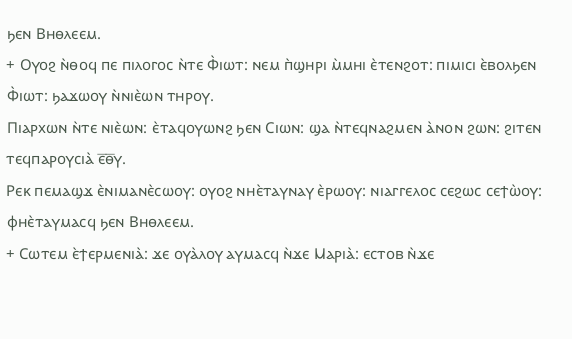ϧⲉⲛ Ⲃⲏⲑⲗⲉⲉⲙ.
+ Ⲟⲩⲟϩ ⲛ̀ⲑⲟϥ ⲡⲉ ⲡⲓⲗⲟⲅⲟⲥ ⲛ̀ⲧⲉ Ⲫ̀ⲓⲱⲧ: ⲛⲉⲙ ⲡ̀ϣⲏⲣⲓ ⲙ̀ⲙⲏⲓ ⲉ̀ⲧⲉⲛϩⲟⲧ: ⲡⲓⲙⲓⲥⲓ ⲉ̀ⲃⲟⲗϧⲉⲛ Ⲫ̀ⲓⲱⲧ: ϧⲁϫⲱⲟⲩ ⲛ̀ⲛⲓⲉ̀ⲱⲛ ⲧⲏⲣⲟⲩ.
Ⲡⲓⲁⲣⲭⲱⲛ ⲛ̀ⲧⲉ ⲛⲓⲉ̀ⲱⲛ: ⲉ̀ⲧⲁϥⲟⲩⲱⲛϩ ϧⲉⲛ Ⲥⲓⲱⲛ: ϣⲁ ⲛ̀ⲧⲉϥⲛⲁϩⲙⲉⲛ ⲁ̀ⲛⲟⲛ ϩⲱⲛ: ϩⲓⲧⲉⲛ ⲧⲉϥⲡⲁⲣⲟⲩⲥⲓⲁ̀ ⲉ̅ⲑ̅ⲩ.
Ⲣⲉⲕ ⲡⲉⲙⲁϣϫ ⲉ̀ⲛⲓⲙⲁⲛⲉ̀ⲥⲱⲟⲩ: ⲟⲩⲟϩ ⲛⲏⲉ̀ⲧⲁⲩⲛⲁⲩ ⲉ̀ⲣⲱⲟⲩ: ⲛⲓⲁⲅⲅⲉⲗⲟⲥ ⲥⲉϩⲱⲥ ⲥⲉϯⲱ̀ⲟⲩ: ⲫⲏⲉ̀ⲧⲁⲩⲙⲁⲥϥ ϧⲉⲛ Ⲃⲏⲑⲗⲉⲉⲙ.
+ Ⲥⲱⲧⲉⲙ ⲉ̀ϯⲉⲣⲙⲉⲛⲓⲁ̀: ϫⲉ ⲟⲩⲁ̀ⲗⲟⲩ ⲁⲩⲙⲁⲥϥ ⲛ̀ϫⲉ Ⲙⲁⲣⲓⲁ̀: ⲉⲥⲧⲟⲃ ⲛ̀ϫⲉ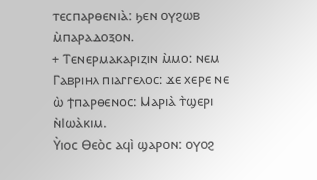ⲧⲉⲥⲡⲁⲣⲑⲉⲛⲓⲁ̀: ϧⲉⲛ ⲟⲩϩⲱⲃ ⲙ̀ⲡⲁⲣⲁⲇⲟⲝⲟⲛ.
+ Ⲧⲉⲛⲉⲣⲙⲁⲕⲁⲣⲓⲍⲓⲛ ⲙ̀ⲙⲟ: ⲛⲉⲙ Ⲅⲁⲃⲣⲓⲏⲗ ⲡⲓⲁⲅⲅⲉⲗⲟⲥ: ϫⲉ ⲭⲉⲣⲉ ⲛⲉ ⲱ̀ ϯⲡⲁⲣⲑⲉⲛⲟⲥ: Ⲙⲁⲣⲓⲁ̀ ⲧ̀ϣⲉⲣⲓ ⲛ̀Ⲓⲱⲁ̀ⲕⲓⲙ.
Ⲩ̀ⲓⲟⲥ Ⲑⲉⲟ̀ⲥ ⲁϥⲓ̀ ϣⲁⲣⲟⲛ: ⲟⲩⲟϩ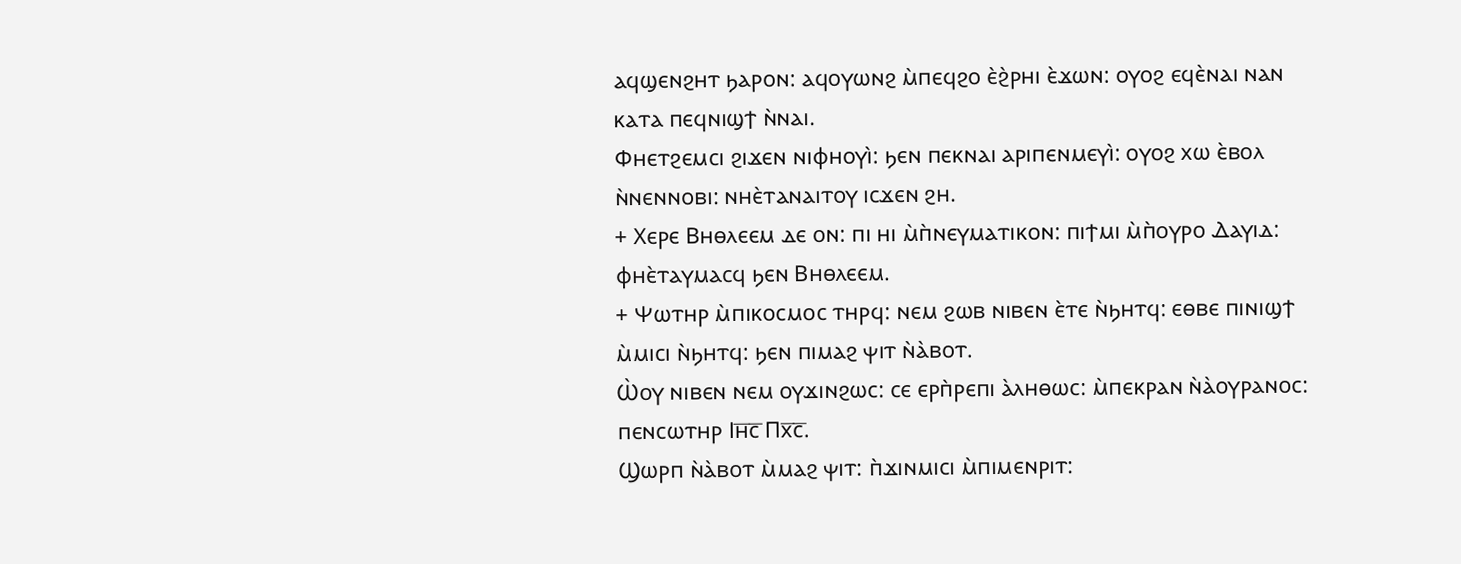ⲁϥϣⲉⲛϩⲏⲧ ϧⲁⲣⲟⲛ: ⲁϥⲟⲩⲱⲛϩ ⲙ̀ⲡⲉϥϩⲟ ⲉ̀ϩ̀ⲣⲏⲓ ⲉ̀ϫⲱⲛ: ⲟⲩⲟϩ ⲉϥⲉ̀ⲛⲁⲓ ⲛⲁⲛ ⲕⲁⲧⲁ ⲡⲉϥⲛⲓϣϯ ⲛ̀ⲛⲁⲓ.
Ⲫⲏⲉⲧϩⲉⲙⲥⲓ ϩⲓϫⲉⲛ ⲛⲓⲫⲏⲟⲩⲓ̀: ϧⲉⲛ ⲡⲉⲕⲛⲁⲓ ⲁⲣⲓⲡⲉⲛⲙⲉⲩⲓ̀: ⲟⲩⲟϩ ⲭⲱ ⲉ̀ⲃⲟⲗ ⲛ̀ⲛⲉⲛⲛⲟⲃⲓ: ⲛⲏⲉ̀ⲧⲁⲛⲁⲓⲧⲟⲩ ⲓⲥϫⲉⲛ ϩⲏ.
+ Ⲭⲉⲣⲉ Ⲃⲏⲑⲗⲉⲉⲙ ⲇⲉ ⲟⲛ: ⲡⲓ ⲏⲓ ⲙ̀ⲡ̀ⲛⲉⲩⲙⲁⲧⲓⲕⲟⲛ: ⲡⲓϯⲙⲓ ⲙ̀ⲡ̀ⲟⲩⲣⲟ Ⲇⲁⲩⲓⲇ: ⲫⲏⲉ̀ⲧⲁⲩⲙⲁⲥϥ ϧⲉⲛ Ⲃⲏⲑⲗⲉⲉⲙ.
+ Ⲯⲱⲧⲏⲣ ⲙ̀ⲡⲓⲕⲟⲥⲙⲟⲥ ⲧⲏⲣϥ: ⲛⲉⲙ ϩⲱⲃ ⲛⲓⲃⲉⲛ ⲉ̀ⲧⲉ ⲛ̀ϧⲏⲧϥ: ⲉⲑⲃⲉ ⲡⲓⲛⲓϣϯ ⲙ̀ⲙⲓⲥⲓ ⲛ̀ϧⲏⲧϥ: ϧⲉⲛ ⲡⲓⲙⲁϩ ⲯⲓⲧ ⲛ̀ⲁ̀ⲃⲟⲧ.
Ⲱ̀ⲟⲩ ⲛⲓⲃⲉⲛ ⲛⲉⲙ ⲟⲩϫⲓⲛϩⲱⲥ: ⲥⲉ ⲉⲣⲡ̀ⲣⲉⲡⲓ ⲁ̀ⲗⲏⲑⲱⲥ: ⲙ̀ⲡⲉⲕⲣⲁⲛ ⲛ̀ⲁ̀ⲟⲩⲣⲁⲛⲟⲥ: ⲡⲉⲛⲥⲱⲧⲏⲣ Ⲓⲏ̅ⲥ̅ Ⲡⲭ̅ⲥ̅.
Ϣⲱⲣⲡ ⲛ̀ⲁ̀ⲃⲟⲧ ⲙ̀ⲙⲁϩ ⲯⲓⲧ: ⲡ̀ϫⲓⲛⲙⲓⲥⲓ ⲙ̀ⲡⲓⲙⲉⲛⲣⲓⲧ: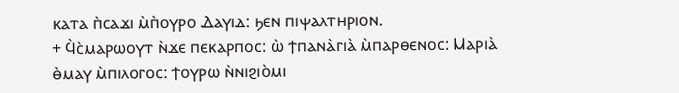ⲕⲁⲧⲁ ⲡ̀ⲥⲁϫⲓ ⲙ̀ⲡ̀ⲟⲩⲣⲟ Ⲇⲁⲩⲓⲇ: ϧⲉⲛ ⲡⲓⲯⲁⲗⲧⲏⲣⲓⲟⲛ.
+ Ϥ̀ⲥ̀ⲙⲁⲣⲱⲟⲩⲧ ⲛ̀ϫⲉ ⲡⲉⲕⲁⲣⲡⲟⲥ: ⲱ̀ ϯⲡⲁⲛⲁ̀ⲅⲓⲁ̀ ⲙ̀ⲡⲁⲣⲑⲉⲛⲟⲥ: Ⲙⲁⲣⲓⲁ̀ ⲑ̀ⲙⲁⲩ ⲙ̀ⲡⲓⲗⲟⲅⲟⲥ: ϯⲟⲩⲣⲱ ⲛ̀ⲛⲓϩⲓⲟ̀ⲙⲓ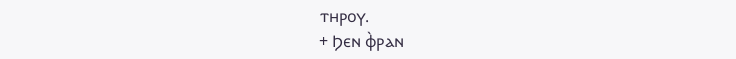ⲧⲏⲣⲟⲩ.
+ Ϧⲉⲛ ⲫ̀ⲣⲁⲛ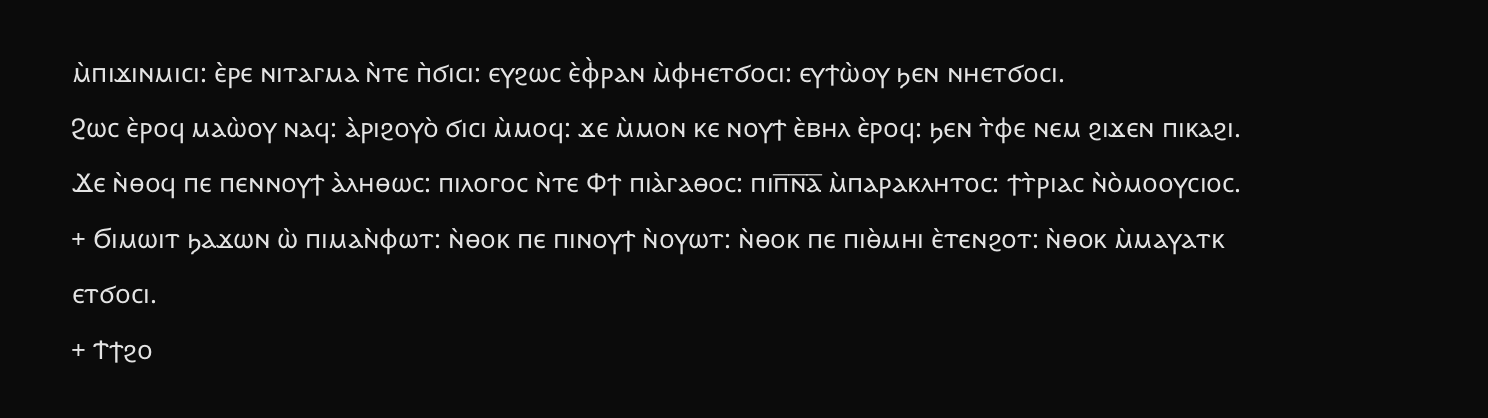ⲙ̀ⲡⲓϫⲓⲛⲙⲓⲥⲓ: ⲉ̀ⲣⲉ ⲛⲓⲧⲁⲅⲙⲁ ⲛ̀ⲧⲉ ⲡ̀ϭⲓⲥⲓ: ⲉⲩϩⲱⲥ ⲉ̀ⲫ̀ⲣⲁⲛ ⲙ̀ⲫⲏⲉⲧϭⲟⲥⲓ: ⲉⲩϯⲱ̀ⲟⲩ ϧⲉⲛ ⲛⲏⲉⲧϭⲟⲥⲓ.
Ϩⲱⲥ ⲉ̀ⲣⲟϥ ⲙⲁⲱ̀ⲟⲩ ⲛⲁϥ: ⲁ̀ⲣⲓϩⲟⲩⲟ̀ ϭⲓⲥⲓ ⲙ̀ⲙⲟϥ: ϫⲉ ⲙ̀ⲙⲟⲛ ⲕⲉ ⲛⲟⲩϯ ⲉ̀ⲃⲏⲗ ⲉ̀ⲣⲟϥ: ϧⲉⲛ ⲧ̀ⲫⲉ ⲛⲉⲙ ϩⲓϫⲉⲛ ⲡⲓⲕⲁϩⲓ.
Ϫⲉ ⲛ̀ⲑⲟϥ ⲡⲉ ⲡⲉⲛⲛⲟⲩϯ ⲁ̀ⲗⲏⲑⲱⲥ: ⲡⲓⲗⲟⲅⲟⲥ ⲛ̀ⲧⲉ Ⲫϯ ⲡⲓⲁ̀ⲅⲁⲑⲟⲥ: ⲡⲓⲡ̅ⲛ̅ⲁ̅ ⲙ̀ⲡⲁⲣⲁⲕⲗⲏⲧⲟⲥ: ϯⲧ̀ⲣⲓⲁⲥ ⲛ̀ⲟ̀ⲙⲟⲟⲩⲥⲓⲟⲥ.
+ Ϭⲓⲙⲱⲓⲧ ϧⲁϫⲱⲛ ⲱ̀ ⲡⲓⲙⲁⲛ̀ⲫⲱⲧ: ⲛ̀ⲑⲟⲕ ⲡⲉ ⲡⲓⲛⲟⲩϯ ⲛ̀ⲟⲩⲱⲧ: ⲛ̀ⲑⲟⲕ ⲡⲉ ⲡⲓⲑ̀ⲙⲏⲓ ⲉ̀ⲧⲉⲛϩⲟⲧ: ⲛ̀ⲑⲟⲕ ⲙ̀ⲙⲁⲩⲁⲧⲕ ⲉⲧϭⲟⲥⲓ.
+ Ϯϯϩⲟ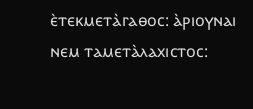ⲉ̀ⲧⲉⲕⲙⲉⲧⲁ̀ⲅⲁⲑⲟⲥ: ⲁ̀ⲣⲓⲟⲩⲛⲁⲓ ⲛⲉⲙ ⲧⲁⲙⲉⲧⲁ̀ⲗⲁⲭⲓⲥⲧⲟⲥ: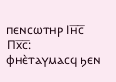ⲡⲉⲛⲥⲱⲧⲏⲣ Ⲓⲏ̅ⲥ̅ Ⲡⲭ̅ⲥ̅: ⲫⲏⲉ̀ⲧⲁⲩⲙⲁⲥϥ ϧⲉⲛ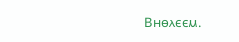Ⲃⲏⲑⲗⲉⲉⲙ.